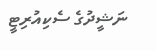ނަޝީދުގެ ސެކިއުރިޓީ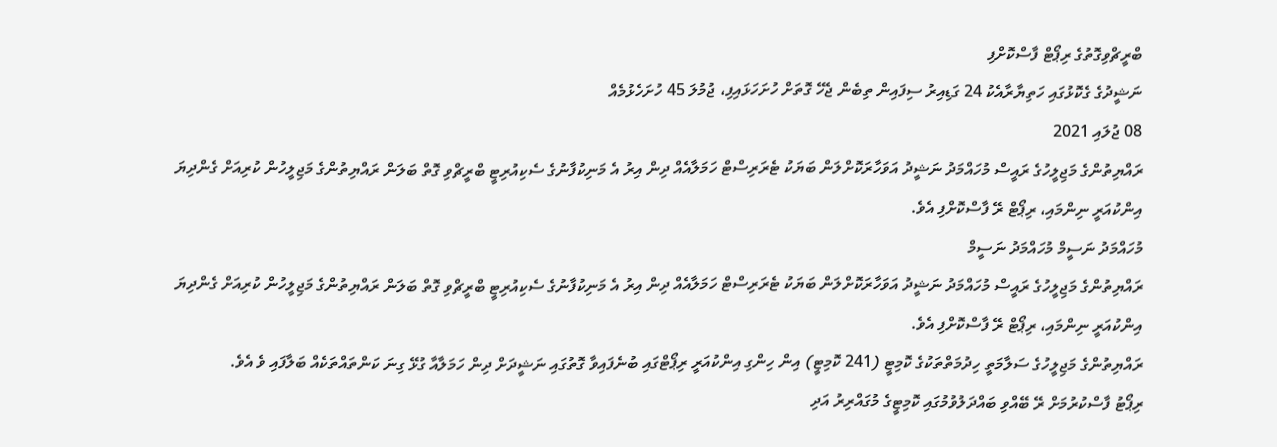ބްރީޗްވިގޮތުގެ ރިޕޯޓް ފާސްކޮށްފި
ނަޝީދުގެ ގެކޮޅުގައި ހަތިޔާރާއެކު 24 ގަޑިއިރު ސިފައިން ތިބެން ޖެހޭ ގޮތަށް ހުށަހަޅައިފި، ޖުމުލަ 45 ހުށަހެޅުމެއް
08 ޖުލައި 2021
ރައްޔިތުންގެ މަޖިލީހުގެ ރައީސް މުހައްމަދު ނަޝީދު އަވަހާރަކޮށްލަން ބަޔަކު ޓެރަރިސްޓް ހަމަލާއެއް ދިން އިރު އެ މަނިކުފާނުގެ ސެކިއުރިޓީ ބްރީޗްވި ގޮތް ބަލަން ރައްޔިތުންގެ މަޖިލީހުން ކުރިއަށް ގެންދިޔަ އިންކުއަރީ ނިންމައި، ރިޕޯޓް ރޭ ފާސްކޮށްފި އެވެ.
މުހައްމަދު ނަސީމް މުހައްމަދު ނަސީމް
ރައްޔިތުންގެ މަޖިލީހުގެ ރައީސް މުހައްމަދު ނަޝީދު އަވަހާރަކޮށްލަން ބަޔަކު ޓެރަރިސްޓް ހަމަލާއެއް ދިން އިރު އެ މަނިކުފާނުގެ ސެކިއުރިޓީ ބްރީޗްވި ގޮތް ބަލަން ރައްޔިތުންގެ މަޖިލީހުން ކުރިއަށް ގެންދިޔަ އިންކުއަރީ ނިންމައި، ރިޕޯޓް ރޭ ފާސްކޮށްފި އެވެ.
ރައްޔިތުންގެ މަޖިލީހުގެ ސަލާމަތީ ހިދުމަތްތަކުގެ ކޮމިޓީ (241 ކޮމިޓީ) އިން ހިންގި އިންކުއަރީ ރިޕޯޓްގައި ބުނެފައިވާ ގޮތުގައި ނަޝީދަށް ދިން ހަމަލާއާ ގުޅޭ ގިނަ ކަންތައްތަކެއް ބަލާފައި ވެ އެވެ.
ރިޕޯޓު ފާސްކުރުމަށް ރޭ ބޭއްވި ބައްދަލުވުމުގައި ކޮމިޓީގެ މުގައްރިރު އަދި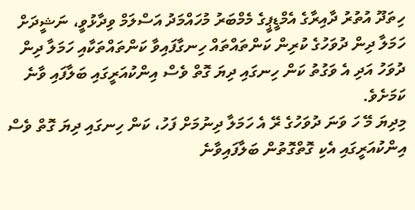ހިތަދޫ އުތުރު ދާއިރާގެ އެމްޑީޕީގެ މެމްބަރު މުހައްމަދު އަސްލަމް ވިދާޅުވީ، ނަޝީދަށް ހަމަލާ ދިން ދުވަހުގެ ކުރިން ކަންތައްތައް ހިނގާފައިވާ ކަންތައްތަކާއި ހަމަލާ ދިން ދުވަހު އަދި އެ ވަގުތު ކަން ހިނގައި ދިޔަ ގޮތް ވެސް އިންކުއަރީގައި ބަލާފައި ވާނެ ކަމަށެވެ.
މިދިޔަ މޭ ހަ ވަނަ ދުވަހުގެ ރޭ އެ ހަމަލާ ދިނުމަށް ފަހު، ކަން ހިނގައި ދިޔަ ގޮތް ވެސް އިންކުއަރީގައި އެކި ގޮތްގޮތުން ބަލާފައިވާނެ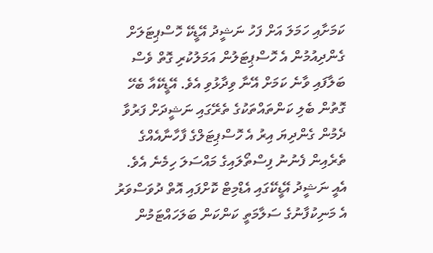ކަމަށާއި ހަމަލަ އަށް ފަހު ނަޝީދު އޭޑީކޭ ހޮސްޕިޓަލަށް ގެންދިއުމުން އެ ހޮސްޕިޓަލުން އަމަލުކުރި ގޮތް ވެސް ބަލާފައި ވާނެ ކަމަށް އޭނާ ވިދާޅުވި އެވެ. އޭޑީކޭއާ ބެހޭ ގޮތުން ބެލި ކަންތައްތަކުގެ ތެރޭގައި ނަޝީދަށް ފަރުވާ ދެމުން ގެންދިޔަ އިރު އެ ހޮސްޕިޓަލްގެ ފާހާނާއެއްގެ ތެރެއިން ފެނުނު ފިސްތޯލައިގެ މައްސަލަ ހިމެނެ އެވެ. އެއީ ނަޝީދު އޭޑީކޭގައި އެޑްމިޓް ކޮށްފައި އޮތް ދުވަސްވަރު އެ މަނިކުފާނުގެ ސަލާމަތީ ކަންކަން ބަލަހައްޓަމުން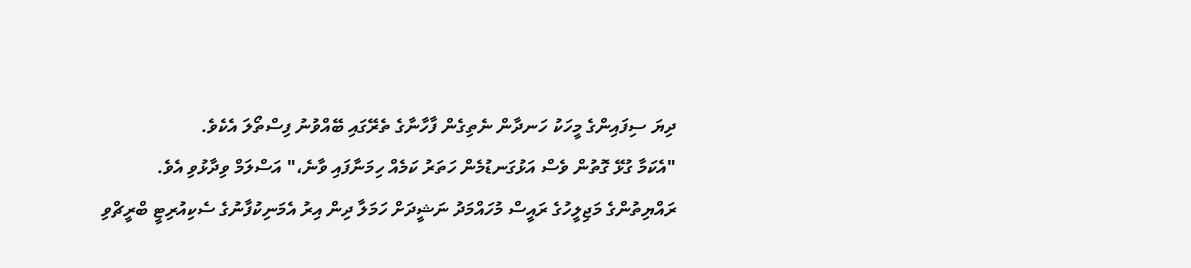ދިޔަ ސިފައިންގެ މީހަކު ހަނދާން ނެތިގެން ފާހާނާގެ ތެރޭގައި ބޭއްވުނު ފިސްތޯލަ އެކެވެ.
"އެކަމާ ގުޅޭ ގޮތުން ވެސް އަޅުގަނޑުމެން ހަތަރު ކަމެއް ހިމަނާފައި ވާނެ،" އަސްލަމް ވިދާޅުވި އެވެ.
ރައްޔިތުންގެ މަޖިލީހުގެ ރައީސް މުހައްމަދު ނަޝީދަށް ހަމަލާ ދިން އިރު އެމަނިކުފާނުގެ ސެކިއުރިޓީ ބްރީޗްވި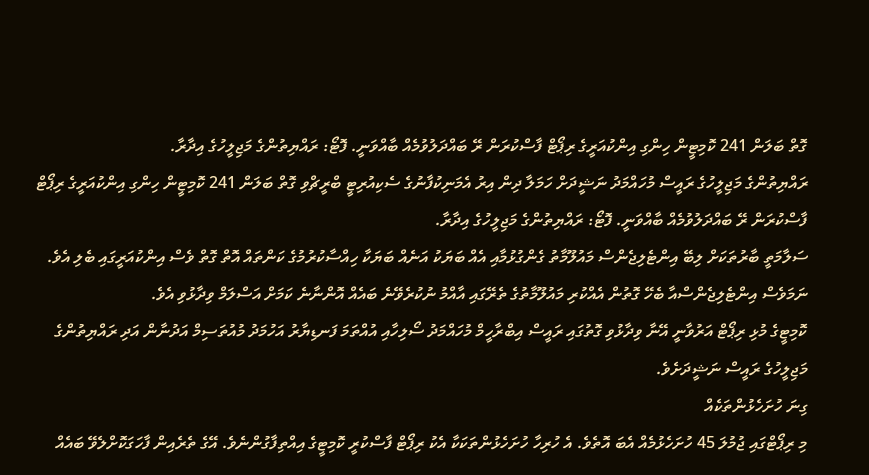ގޮތް ބަލަން 241 ކޮމިޓީން ހިންގި އިންކުއަރީގެ ރިޕޯޓް ފާސްކުރަން ރޭ ބައްދަލުވުމެއް ބާއްވަނީ. ފޮޓޯ: ރައްޔިތުންގެ މަޖިލީހުގެ އިދާރާ.
ރައްޔިތުންގެ މަޖިލީހުގެ ރައީސް މުހައްމަދު ނަޝީދަށް ހަމަލާ ދިން އިރު އެމަނިކުފާނުގެ ސެކިއުރިޓީ ބްރީޗްވި ގޮތް ބަލަން 241 ކޮމިޓީން ހިންގި އިންކުއަރީގެ ރިޕޯޓް ފާސްކުރަން ރޭ ބައްދަލުވުމެއް ބާއްވަނީ. ފޮޓޯ: ރައްޔިތުންގެ މަޖިލީހުގެ އިދާރާ.
ސަލާމަތީ ބާރުތަކަށް ލިބޭ އިންޓެލިޖެންސް މައުލޫމާތު ގެންގުޅުމާއި އެއް ބަޔަކު އަނެއް ބަޔަކާ ހިއްސާކުރުމުގެ ކަންތައް އޮތް ގޮތް ވެސް އިންކުއަރީގައި ބެލި އެވެ. ނަމަވެސް އިންޓެލިޖެންސްއާ ބެހޭ ގޮތުން އެއްކުރި މައުލޫމާތުގެ ތެރޭގައި އާއްމު ނުކުރެވޭނެ ބައެއް އޮންނާނެ ކަމަށް އަސްލަމް ވިދާޅުވި އެވެ.
ކޮމިޓީގެ މުޅި ރިޕޯޓް އަރުވާނީ އޭނާ ވިދާޅުވި ގޮތުގައި ރައީސް އިބްރާހީމް މުހައްމަދު ސޯލިހާއި އުއްތަމަ ފަނޑިޔާރު އަހުމަދު މުއުތަސިމް އަދުނާން އަދި ރައްޔިތުންގެ މަޖިލީހުގެ ރައީސް ނަޝީދަށެވެ.
ގިނަ ހުށަހެޅުންތަކެއް
މި ރިޕޯޓްގައި ޖުމުލަ 45 ހުށަހެޅުމެއް އެބަ އޮތެވެ. އެ ހުރިހާ ހުށަހެޅުންތަކަކާ އެކު ރިޕޯޓް ފާސްކުރީ ކޮމިޓީގެ އިއްތިފާގުންނެވެ. އޭގެ ތެރެއިން ފާހަގަކޮށްލެވޭ ބައެއް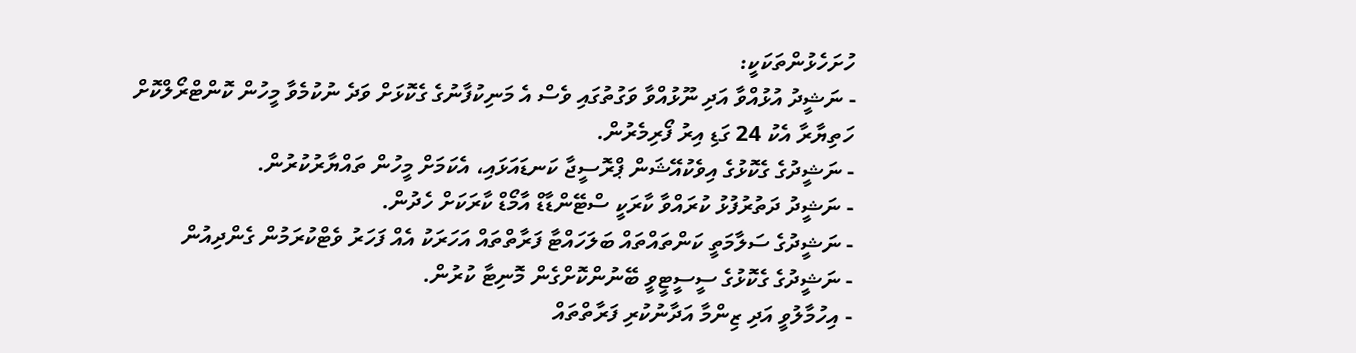ހުށަހެޅުންތަކަކީ:
- ނަޝީދު އުޅުއްވާ އަދި ނޫޅުއްވާ ވަގުތުގައި ވެސް އެ މަނިކުފާނުގެ ގެކޮޅަށް ވަދެ ނުކުމެވާ މީހުން ކޮންޓްރޯލްކޮށް ހަތިޔާރާ އެކު 24 ގަޑި އިރު ފޯރިމެރުން.
- ނަޝީދުގެ ގެކޮޅުގެ އިވެކުއޭޝަން ޕްރޮސީޖާ ކަނޑައަޅައި، އެކަމަށް މީހުން ތައްޔާރުކުރުން.
- ނަޝީދު ދަތުރުފުޅު ކުރައްވާ ކާރަކީ ސްޓޭންޑާޑް އާމޯޑް ކާރަކަށް ހެދުން.
- ނަޝީދުގެ ސަލާމަތީ ކަންތައްތައް ބަލަހައްޓާ ފަރާތްތައް އަހަރަކު އެއް ފަހަރު ވެޓްކުރަމުން ގެންދިއުން
- ނަޝީދުގެ ގެކޮޅުގެ ސީސީޓީވީ ބޭނުންކޮށްގެން މޮނިޓާ ކުރުން.
- އިހުމާލުވީ އަދި ޒިންމާ އަދާނުކުރި ފަރާތްތައް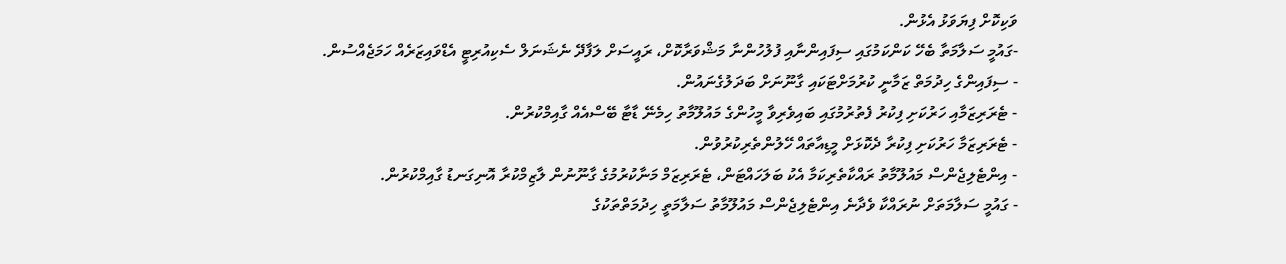ވަކިކޮށް ފިޔަވަޅު އެޅުން.
-ގައުމީ ސަލާމަތާ ބެހޭ ކަންކަމުގައި ސިފައިންނާއި ފުލުހުންނާ މަޝްވަރާކޮށް، ރައީސަށް ލަފާދޭ ނެޝަނަލް ސެކިއުރިޓީ އެޑްވައިޒަރެއް ހަމަޖެއްސުން.
- ސިފައިންގެ ހިދުމަތް ޒަމާނީ ކުރުމަށްޓަކައި ގާނޫނަށް ބަދަލުގެނައުން.
- ޓެރަރިޒަމާއި ހަރުކަށި ފިކުރު ފެތުރުމުގައި ބައިވެރިވާ މީހުންގެ މައުލޫމާތު ހިމެނޭ ޑާޓާ ބޭސްއެއް ގާއިމްކުރުން.
- ޓެރަރިޒަމާ ހަރުކަށި ފިކުރާ ދެކޮޅަށް މީޑިއާތައް ހޭލުންތެރިކުރުވުން.
- އިންޓެލިޖެންސް މައުލޫމާތު ރައްކާތެރިކަމާ އެކު ބަލަހައްޓަން، ޓެރަރިޒަމް މަނާކުރުމުގެ ގާނޫނުން ލާޒިމްކުރާ އޮނިގަނޑު ގާއިމްކުރުން.
- ގައުމީ ސަލާމަތަށް ނުރައްކާ ވެދާނެ އިންޓެލިޖެންސް މައުލޫމާތު ސަލާމަތީ ހިދުމަތްތަކުގެ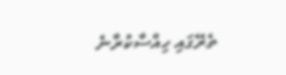ތެރޭގައި ހިއްސާކުރާނެ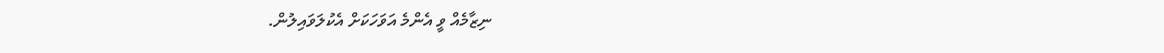ނިޒާމެއް ވީ އެންމެ އަވަހަކަށް އެކުލަވައިލުން.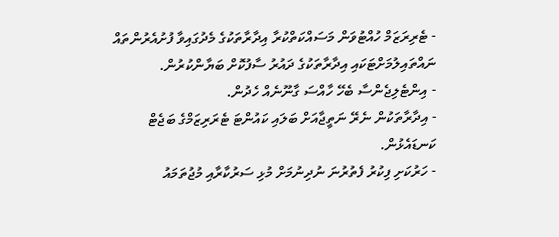- ޓެރިރަޒަމް ހުއްޓުވަން މަސައްކަތްކުރާ އިދާރާތަކުގެ މެދުގައިވާ ފުށުއެރުންތައް ނައްތައިލުމަށްޓަކައި އިދާރާތަކުގެ ދައުރު ސާފުކޮށް ބަޔާންކުރުން.
- އިންޓެލިޖެންސާ ބެހޭ ހާއްސަ ގާނޫނެއް ހެދުން.
- އިދާރާތަކުން ނެރޭ ނަތީޖާއަށް ބަލައި ކައުންޓަ ޓެރަރިޒަމްގެ ބަޖެޓް ކަނޑައެޅުން.
- ހަރުކަށި ފިކުރު ފެތުރުނަ ނުދިނުމަށް މުޅި ސަރުކާރާއި މުޖުތަމައު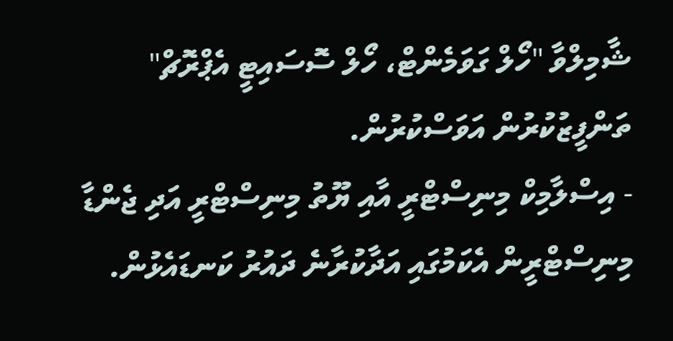ޝާމިލްވާ "ހޯލް ގަވަމެންޓް، ހޯލް ސޮސައިޓީ އެޕްރޮޗް" ތަންފީޒުކުރުން އަވަސްކުރުން.
- އިސްލާމިކް މިނިސްޓްރީ އާއި ޔޫތު މިނިސްޓްރީ އަދި ޖެންޑާ މިނިސްޓްރީން އެކަމުގައި އަދާކުރާނެ ދައުރު ކަނޑައެޅުން.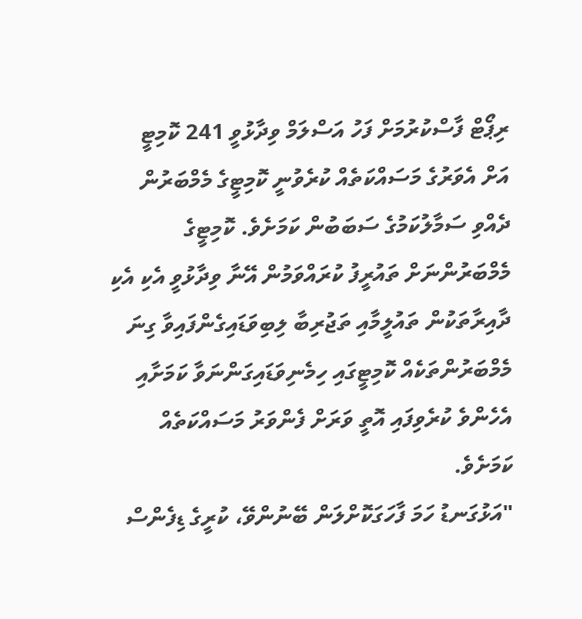ރިޕޯޓް ފާސްކުރުމަށް ފަހު އަސްލަމް ވިދާޅުވީ 241 ކޮމިޓީ އަށް އެވަރުގެ މަސައްކަތެއް ކުރެވުނީ ކޮމިޓީގެ މެމްބަރުން ދެއްވި ސަމާލުކަމުގެ ސަބަބުން ކަމަށެވެ. ކޮމިޓީގެ މެމްބަރުންނަށް ތައުރީފު ކުރައްވަމުން އޭނާ ވިދާޅުވީ އެކި އެކި ދާއިރާތަކުން ތައުލީމާއި ތަޖުރިބާ ލިބިވަޑައިގެންފައިވާ ގިނަ މެމްބަރުންތަކެއް ކޮމިޓީގައި ހިމެނިވަޑައިގަންނަވާ ކަމަށާއި އެހެންވެ ކުރެވިފައި އޮތީ ވަރަށް ފެންވަރު މަސައްކަތެއް ކަމަށެވެ.
"އަޅުގަނޑު ހަމަ ފާހަގަކޮށްލަން ބޭނުންވޭ، ކުރީގެ ޑިފެންސް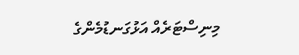މިނިސްޓަރެއް އަޅުގަނޑުމެންގެ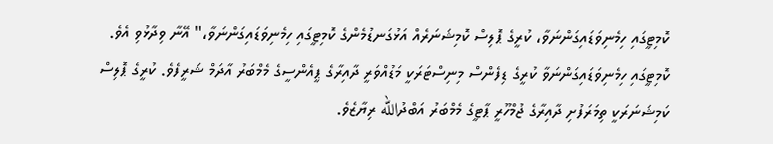ކޮމިޓީގައި ހިމެނިވަޑައިގަންނަވާ، ކުރީގެ ޕޮލިސް ކޮމިޝަނަރެއް އަޅުގަނޑުމެންގެ ކޮމިޓީގައި ހިމެނިވަޑައިގަންނަވާ،" އޭނާ ވިދާޅުވި އެވެ.
ކޮމިޓީގައި ހިމެނިވަޑައިގަންނަވާ ކުރީގެ ޑިފެންސް މިނިސްޓަރަކީ މަޑުއްވަރީ ދާއިރާގެ ޕީއެންސީގެ މެމްބަރު އާދަމް ޝަރީފެވެ. ކުރީގެ ޕޮލިސް ކަމިޝަނަރަކީ ތިމަރަފުށި ދާއިރާގެ ޖުމްހޫރީ ޕާޓީގެ މެމްބަރު އަބްދުالله ރިޔާޒެވެ.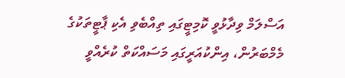އަސްލަމް ވިދާޅުވީ ކޮމިޓީގައި ތިއްބެވި އެކި ޕާޓީތަކުގެ މެމްބަރުން، އިންކުއަރީގައި މަސައްކަތް ކުރެއްވީ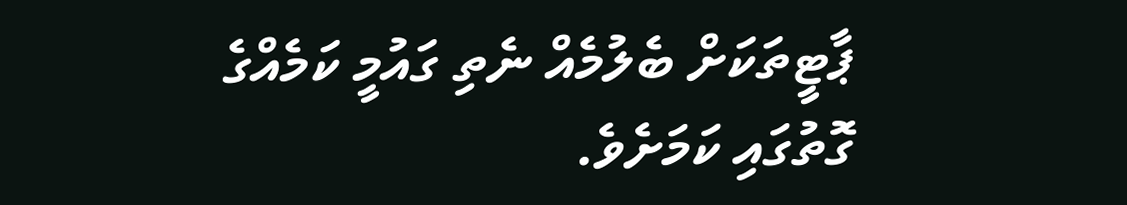ޕާޓީތަކަށް ބެލުމެއް ނެތި ގައުމީ ކަމެއްގެ ގޮތުގައި ކަމަށެވެ.